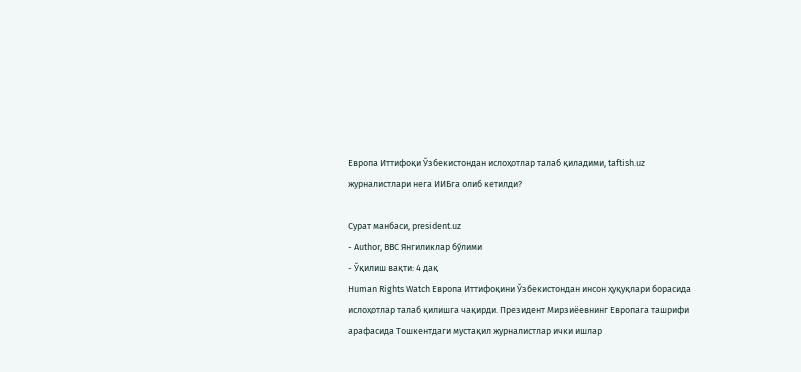Европа Иттифоқи Ўзбекистондан ислоҳотлар талаб қиладими, taftish.uz журналистлари нега ИИБга олиб кетилди?

Сурат манбаси, president.uz
- Author, BBC Янгиликлар бўлими
- Ўқилиш вақти: 4 дақ
Нuman Rights Watch Европа Иттифоқини Ўзбекистондан инсон ҳуқуқлари борасида ислоҳотлар талаб қилишга чақирди. Президент Мирзиёевнинг Европага ташрифи арафасида Тошкентдаги мустақил журналистлар ички ишлар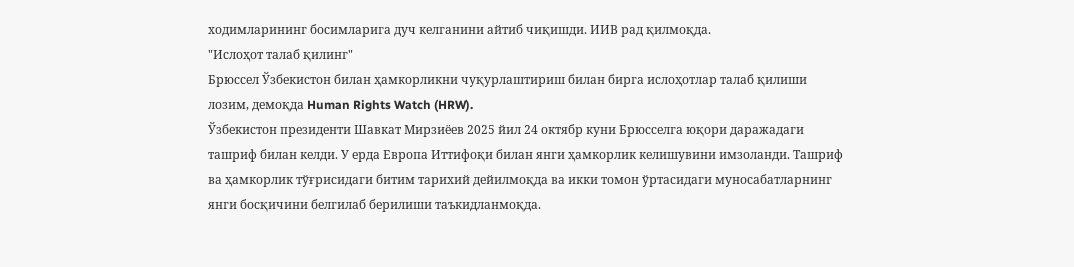ходимларининг босимларига дуч келганини айтиб чиқишди. ИИВ рад қилмоқда.
"Ислоҳот талаб қилинг"
Брюссел Ўзбекистон билан ҳамкорликни чуқурлаштириш билан бирга ислоҳотлар талаб қилиши лозим, демоқда Human Rights Watch (HRW).
Ўзбекистон президенти Шавкат Мирзиёев 2025 йил 24 октябр куни Брюсселга юқори даражадаги ташриф билан келди. У ерда Европа Иттифоқи билан янги ҳамкорлик келишувини имзоланди. Ташриф ва ҳамкорлик тўғрисидаги битим тарихий дейилмоқда ва икки томон ўртасидаги муносабатларнинг янги босқичини белгилаб берилиши таъкидланмоқда.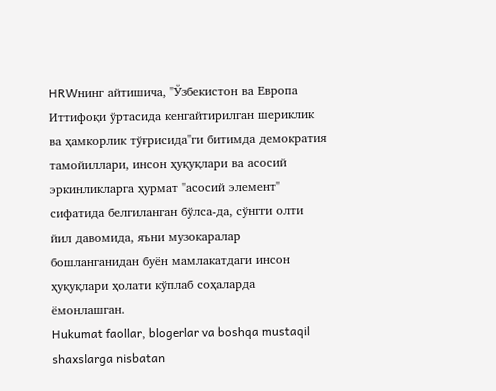HRWнинг айтишича, "Ўзбекистон ва Европа Иттифоқи ўртасида кенгайтирилган шериклик ва ҳамкорлик тўғрисида"ги битимда демократия тамойиллари, инсон ҳуқуқлари ва асосий эркинликларга ҳурмат "асосий элемент" сифатида белгиланган бўлса-да, сўнгги олти йил давомида, яъни музокаралар бошланганидан буён мамлакатдаги инсон ҳуқуқлари ҳолати кўплаб соҳаларда ёмонлашган.
Hukumat faollar, blogerlar va boshqa mustaqil shaxslarga nisbatan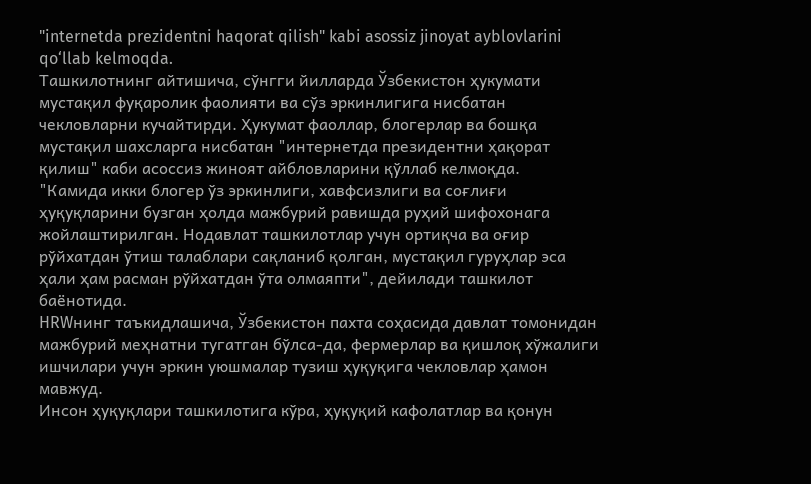"internetda prezidentni haqorat qilish" kabi asossiz jinoyat ayblovlarini qo‘llab kelmoqda.
Ташкилотнинг айтишича, сўнгги йилларда Ўзбекистон ҳукумати мустақил фуқаролик фаолияти ва сўз эркинлигига нисбатан чекловларни кучайтирди. Ҳукумат фаоллар, блогерлар ва бошқа мустақил шахсларга нисбатан "интернетда президентни ҳақорат қилиш" каби асоссиз жиноят айбловларини қўллаб келмоқда.
"Камида икки блогер ўз эркинлиги, хавфсизлиги ва соғлиғи ҳуқуқларини бузган ҳолда мажбурий равишда руҳий шифохонага жойлаштирилган. Нодавлат ташкилотлар учун ортиқча ва оғир рўйхатдан ўтиш талаблари сақланиб қолган, мустақил гуруҳлар эса ҳали ҳам расман рўйхатдан ўта олмаяпти", дейилади ташкилот баёнотида.
HRWнинг таъкидлашича, Ўзбекистон пахта соҳасида давлат томонидан мажбурий меҳнатни тугатган бўлса-да, фермерлар ва қишлоқ хўжалиги ишчилари учун эркин уюшмалар тузиш ҳуқуқига чекловлар ҳамон мавжуд.
Инсон ҳуқуқлари ташкилотига кўра, ҳуқуқий кафолатлар ва қонун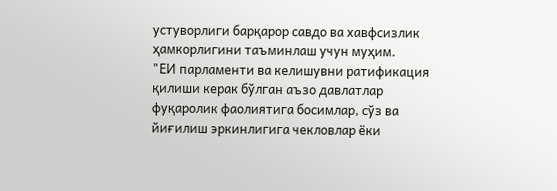устуворлиги барқарор савдо ва хавфсизлик ҳамкорлигини таъминлаш учун муҳим.
"ЕИ парламенти ва келишувни ратификация қилиши керак бўлган аъзо давлатлар фуқаролик фаолиятига босимлар, сўз ва йиғилиш эркинлигига чекловлар ёки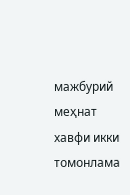мажбурий меҳнат хавфи икки томонлама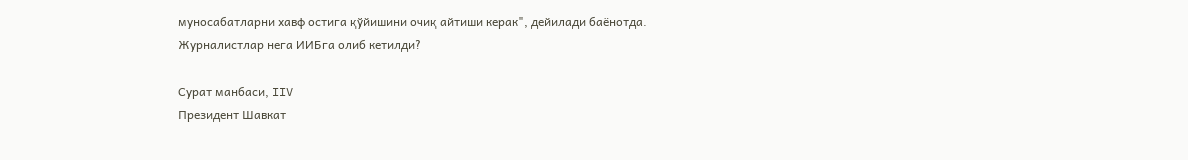муносабатларни хавф остига қўйишини очиқ айтиши керак", дейилади баёнотда.
Журналистлар нега ИИБга олиб кетилди?

Сурат манбаси, IIV
Президент Шавкат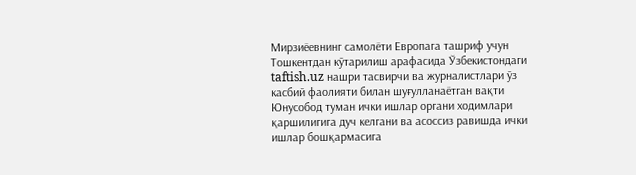Мирзиёевнинг самолёти Европага ташриф учун Тошкентдан кўтарилиш арафасида Ўзбекистондаги taftish.uz нашри тасвирчи ва журналистлари ўз касбий фаолияти билан шуғулланаётган вақти Юнусобод туман ички ишлар органи ходимлари қаршилигига дуч келгани ва асоссиз равишда ички ишлар бошқармасига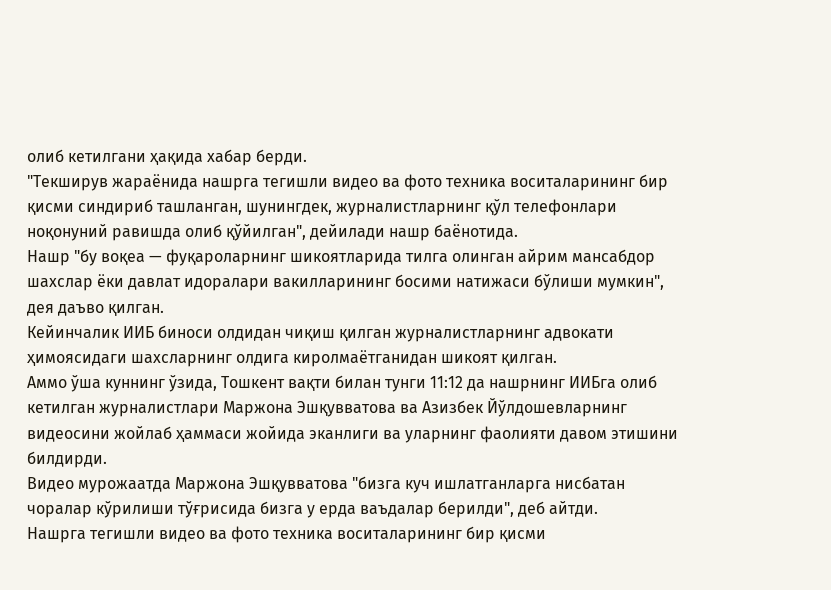олиб кетилгани ҳақида хабар берди.
"Текширув жараёнида нашрга тегишли видео ва фото техника воситаларининг бир қисми синдириб ташланган, шунингдек, журналистларнинг қўл телефонлари ноқонуний равишда олиб қўйилган", дейилади нашр баёнотида.
Нашр "бу воқеа — фуқароларнинг шикоятларида тилга олинган айрим мансабдор шахслар ёки давлат идоралари вакилларининг босими натижаси бўлиши мумкин", дея даъво қилган.
Кейинчалик ИИБ биноси олдидан чиқиш қилган журналистларнинг адвокати ҳимоясидаги шахсларнинг олдига киролмаётганидан шикоят қилган.
Аммо ўша куннинг ўзида, Тошкент вақти билан тунги 11:12 да нашрнинг ИИБга олиб кетилган журналистлари Маржона Эшқувватова ва Азизбек Йўлдошевларнинг видеосини жойлаб ҳаммаси жойида эканлиги ва уларнинг фаолияти давом этишини билдирди.
Видео мурожаатда Маржона Эшқувватова "бизга куч ишлатганларга нисбатан чоралар кўрилиши тўғрисида бизга у ерда ваъдалар берилди", деб айтди.
Нашрга тегишли видео ва фото техника воситаларининг бир қисми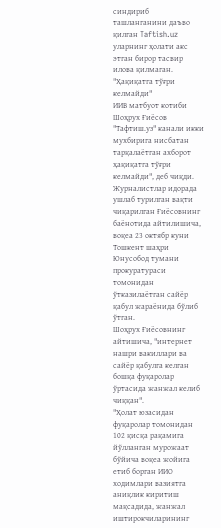синдириб ташланганини даъво қилган Taftish.uz уларнинг ҳолати акс этган бирор тасвир илова қилмаган.
"Ҳақиқатга тўғри келмайди"
ИИВ матбуот котиби Шоҳрух Ғиёсов "Тафтиш.уз" канали икки мухбирига нисбатан тарқалаётган ахборот ҳақиқатга тўғри келмайди", деб чиқди.
Журналистлар идорада ушлаб турилган вақти чиқарилган Ғиёсовнинг баёнотида айтилишича, воқеа 23 октябр куни Тошкент шаҳри Юнусобод тумани прокуратураси томонидан ўтказилаётган сайёр қабул жараёнида бўлиб ўтган.
Шоҳрух Ғиёсовнинг айтишича, "интернет нашри вакиллари ва сайёр қабулга келган бошқа фуқаролар ўртасида жанжал келиб чиққан".
"Ҳолат юзасидан фуқаролар томонидан 102 қисқа рақамига йўлланган мурожаат бўйича воқеа жойига етиб борган ИИО ходимлари вазиятга аниқлик киритиш мақсадида, жанжал иштирокчиларининг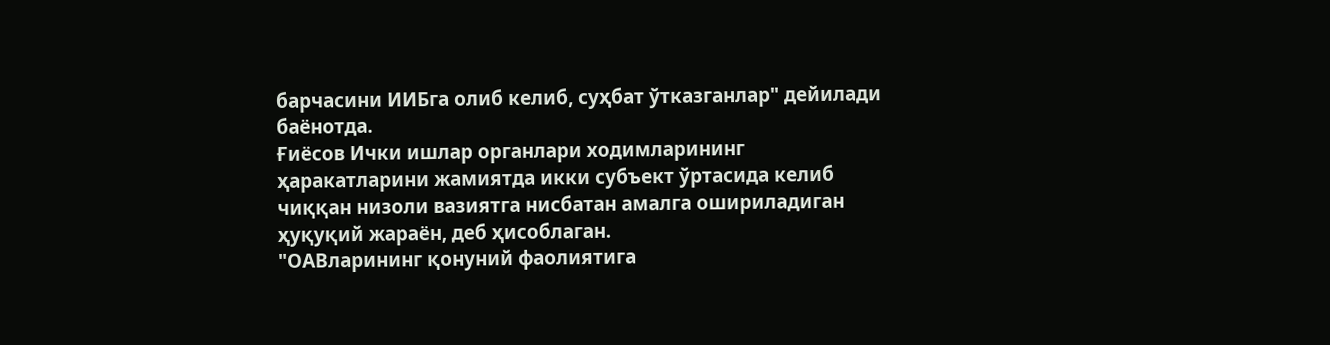барчасини ИИБга олиб келиб, суҳбат ўтказганлар" дейилади баёнотда.
Ғиёсов Ички ишлар органлари ходимларининг ҳаракатларини жамиятда икки субъект ўртасида келиб чиққан низоли вазиятга нисбатан амалга ошириладиган ҳуқуқий жараён, деб ҳисоблаган.
"ОАВларининг қонуний фаолиятига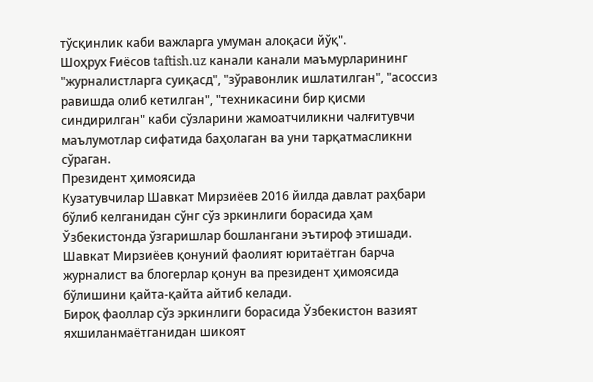тўсқинлик каби важларга умуман алоқаси йўқ".
Шоҳрух Ғиёсов taftish.uz канали канали маъмурларининг "журналистларга суиқасд", "зўравонлик ишлатилган", "асоссиз равишда олиб кетилган", "техникасини бир қисми синдирилган" каби сўзларини жамоатчиликни чалғитувчи маълумотлар сифатида баҳолаган ва уни тарқатмасликни сўраган.
Президент ҳимоясида
Кузатувчилар Шавкат Мирзиёев 2016 йилда давлат раҳбари бўлиб келганидан сўнг сўз эркинлиги борасида ҳам Ўзбекистонда ўзгаришлар бошлангани эътироф этишади.
Шавкат Мирзиёев қонуний фаолият юритаётган барча журналист ва блогерлар қонун ва президент ҳимоясида бўлишини қайта-қайта айтиб келади.
Бироқ фаоллар сўз эркинлиги борасида Ўзбекистон вазият яхшиланмаётганидан шикоят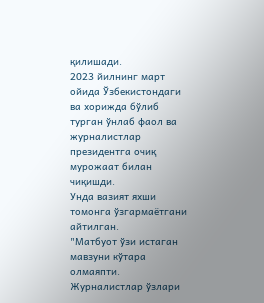қилишади.
2023 йилнинг март ойида Ўзбекистондаги ва хорижда бўлиб турган ўнлаб фаол ва журналистлар президентга очиқ мурожаат билан чиқишди.
Унда вазият яхши томонга ўзгармаётгани айтилган.
"Матбуот ўзи истаган мавзуни кўтара олмаяпти. Журналистлар ўзлари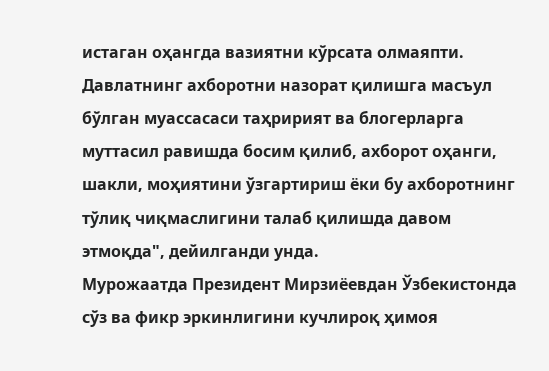истаган оҳангда вазиятни кўрсата олмаяпти. Давлатнинг ахборотни назорат қилишга масъул бўлган муассасаси таҳририят ва блогерларга муттасил равишда босим қилиб, ахборот оҳанги, шакли, моҳиятини ўзгартириш ёки бу ахборотнинг тўлиқ чиқмаслигини талаб қилишда давом этмоқда", дейилганди унда.
Мурожаатда Президент Мирзиёевдан Ўзбекистонда сўз ва фикр эркинлигини кучлироқ ҳимоя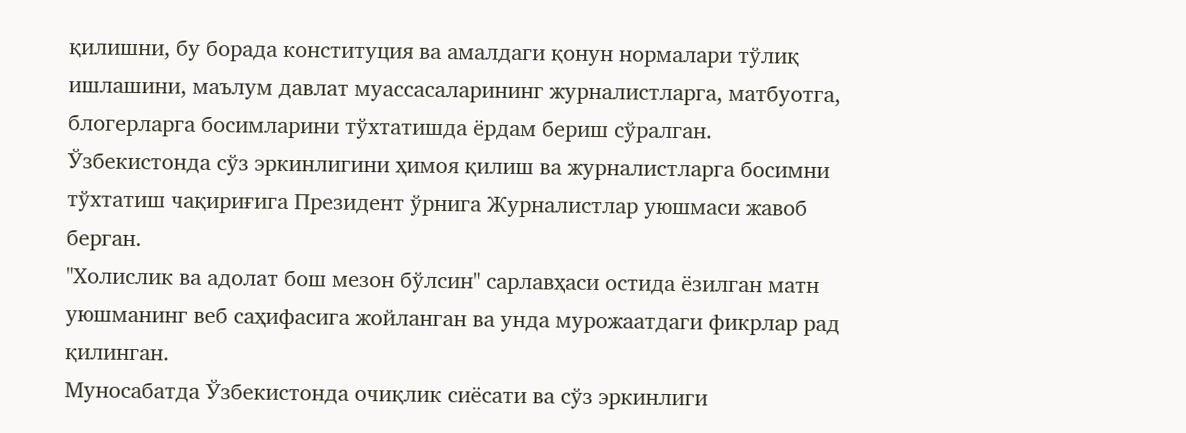қилишни, бу борада конституция ва амалдаги қонун нормалари тўлиқ ишлашини, маълум давлат муассасаларининг журналистларга, матбуотга, блогерларга босимларини тўхтатишда ёрдам бериш сўралган.
Ўзбекистонда сўз эркинлигини ҳимоя қилиш ва журналистларга босимни тўхтатиш чақириғига Президент ўрнига Журналистлар уюшмаси жавоб берган.
"Холислик ва адолат бош мезон бўлсин" сарлавҳаси остида ёзилган матн уюшманинг веб саҳифасига жойланган ва унда мурожаатдаги фикрлар рад қилинган.
Муносабатда Ўзбекистонда очиқлик сиёсати ва сўз эркинлиги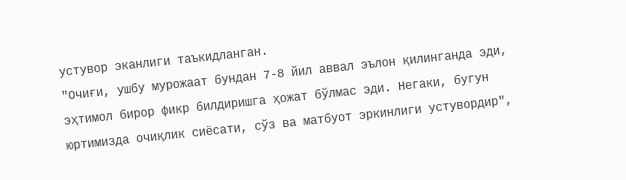устувор эканлиги таъкидланган.
"Очиғи, ушбу мурожаат бундан 7-8 йил аввал эълон қилинганда эди, эҳтимол бирор фикр билдиришга ҳожат бўлмас эди. Негаки, бугун юртимизда очиқлик сиёсати, сўз ва матбуот эркинлиги устувордир",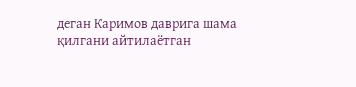деган Каримов даврига шама қилгани айтилаётган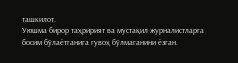ташкилот.
Уюшма бирор таҳририят ва мустақил журналистларга босим бўлаётганига гувоҳ бўлмаганини ёзган.